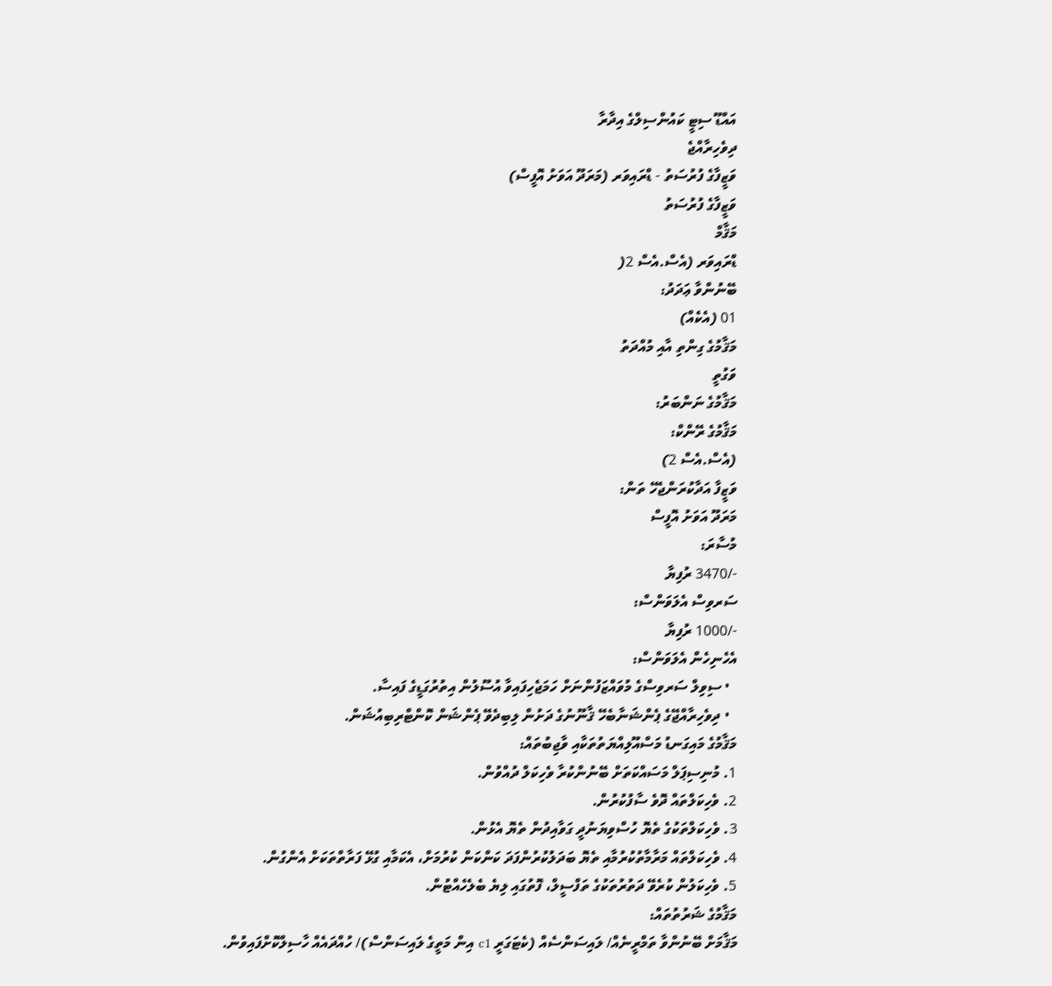އައްޑޫ ސިޓީ ކައުންސިލްގެ އިދާރާ
ދިވެހިރާއްޖެ
ވަޒީފާގެ ފުރުސަތު - ޑްރައިވަރ (މަރަދޫ އަވަށު އޮފީސް)
ވަޒީފާގެ ފުރުސަތު
މަޤާމް
ޑްރައިވަރ (އެސް.އެސް 2(
ބޭނުންވާ ޢަދަދު:
01 (އެކެއް)
މަޤާމުގެ ގިންތި އާއި މުއްދަތު
ވަގުތީ
މަޤާމުގެ ނަންބަރު:
މަޤާމުގެ ރޭންކް:
(އެސް.އެސް 2)
ވަޒީފާ އަދާކުރަންޖެހޭ ތަން:
މަރަދޫ އަވަށު އޮފީސް
މުސާރަ:
-/3470 ރުފިޔާ
ސަރވިސް އެލަވަންސް:
-/1000 ރުފިޔާ
އެހެނިހެން އެލަވަންސް:
  • ސިވިލް ސަރވިސްގެ މުވައްޒަފުންނަށް ހަމަޖެހިފައިވާ އުސޫލުން އިތުރުގަޑީގެ ފައިސާ.
  • ދިވެހިރާއްޖޭގެ ޕެންޝަނާބެހޭ ޤާނޫނުގެ ދަށުން ލިބިދެވޭ ޕެންޝަން ކޮންޓްރިބިއުޝަން.
މަޤާމުގެ މައިގަނޑު މަސްއޫލިއްޔަތުތަކާއި ވާޖިބުތައް:
1. މުނިސިޕަލް މަސައްކަތަށް ބޭނުންކުރާ ވެހިކަލް ދުއްވުން.
2. ވެހިކަލްތައް ދޮވެ ސާފުކުރުން.
3. ވެހިކަލްތަކުގެ ތެޔޮ ހުސްވިޔަނުދީ ގަވާއިދުން ތެޔޮ އެޅުން.
4. ވެހިކަލްތައް މަރާމާތުކުރުމާއި ތެޔޮ ބަދަލުކުރުންފަދަ ކަންކަން ކުރުމަށް، އެކަމާއި ގުޅޭ ފަރާތްތަކަށް އެންގުން.
5. ވެހިކަލުން ކުރެވޭ ދަތުރުތަކުގެ ތަފްސީލް، ފޮތުގައި ލިޔެ ބެލެހެއްޓުން.
މަޤާމުގެ ޝަރުތުތައް:
މަޤާމަށް ބޭނުންވާ ތަމްރީނެއް/ ލައިސަންސެއް (ކެޓަގަރީ c1 އިން މަތީގެ ލައިސަންސް)/ ހުއްދައެއް ހާސިލްކޮށްފައިވުން.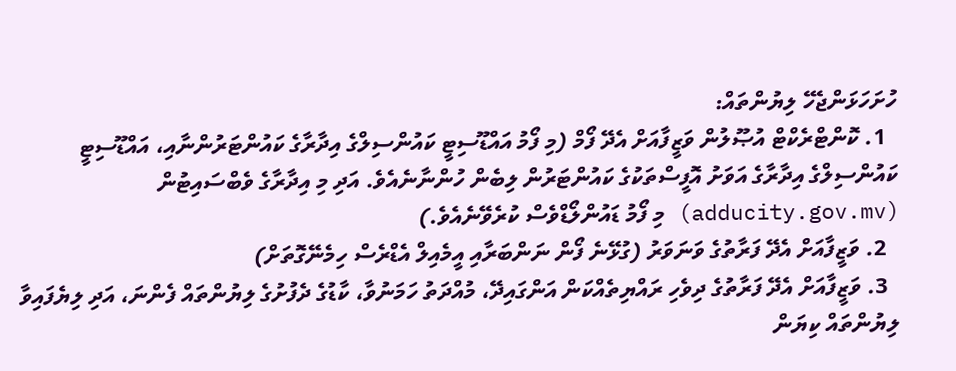ހުށަހަޅަންޖެހޭ ލިޔުންތައް:
  1. ކޮންޓްރެކްޓް އުޞޫލުން ވަޒީފާއަށް އެދޭ ފޯމް (މި ފޯމު އައްޑޫސިޓީ ކައުންސިލްގެ އިދާރާގެ ކައުންޓަރުންނާއި، އައްޑޫސިޓީ ކައުންސިލްގެ އިދާރާގެ އަވަށު އޮފީސްތަކުގެ ކައުންޓަރުން ލިބެން ހުންނާނެއެވެ. އަދި މި އިދާރާގެ ވެބްސައިޓުން (adducity.gov.mv) މި ފޯމު ޑައުންލޯޑްވެސް ކުރެވޭނެއެވެ.)
  2. ވަޒީފާއަށް އެދޭ ފަރާތުގެ ވަނަވަރު (ގުޅޭނެ ފޯން ނަންބަރާއި އީމެއިލް އެޑްރެސް ހިމެނޭގޮތަށް)
  3. ވަޒީފާއަށް އެދޭ ފަރާތުގެ ދިވެހި ރައްޔިތެއްކަން އަންގައިދޭ، މުއްދަތު ހަމަނުވާ، ކާޑުގެ ދެފުށުގެ ލިޔުންތައް ފެންނަ، އަދި ލިޔެފައިވާ ލިޔުންތައް ކިޔަން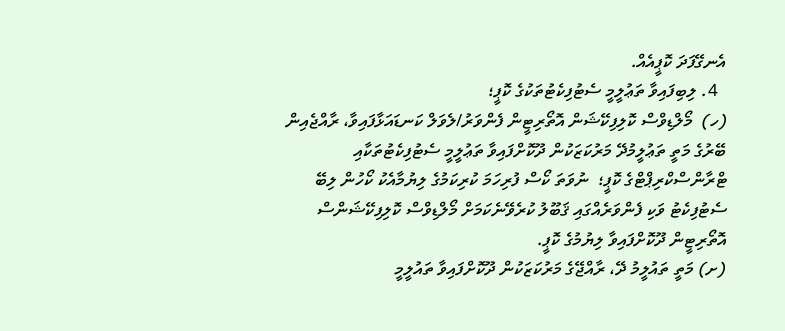އެނގޭފަދަ ކޮޕީއެއް.
  4. ލިބިފައިވާ ތަޢުލީމީ ސެޓުފިކެޓުތަކުގެ ކޮޕީ؛
(ހ)  މޯލްޑިވްސް ކޮލިފިކޭޝަން އޮތޯރިޓީން ފެންވަރު/ލެވަލް ކަނޑައަޅާފައިވާ، ރާއްޖެއިން ބޭރުގެ މަތީ ތަޢުލީމުދޭ މަރުކަޒަކުން ދޫކޮށްފައިވާ ތަޢުލީމީ ސެޓުފިކެޓުތަކާއި ޓްރާންސްކްރިޕްޓްގެ ކޮޕީ؛  ނުވަތަ ކޯސް ފުރިހަމަ ކުރިކަމުގެ ލިޔުމާއެކު ކޯހުން ލިބޭ ސެޓުފިކެޓު ވަކި ފެންވަރެއްގައި ޤަބޫލު ކުރެވޭނެކަމަށް މޯލްޑިވްސް ކޮލިފިކޭޝަންސް އޮތޯރިޓީން ދޫކޮށްފައިވާ ލިޔުމުގެ ކޮޕީ.
(ށ) މަތީ ތައުލީމު ދޭ، ރާއްޖޭގެ މަރުކަޒަކުން ދޫކޮށްފައިވާ ތައުލީމީ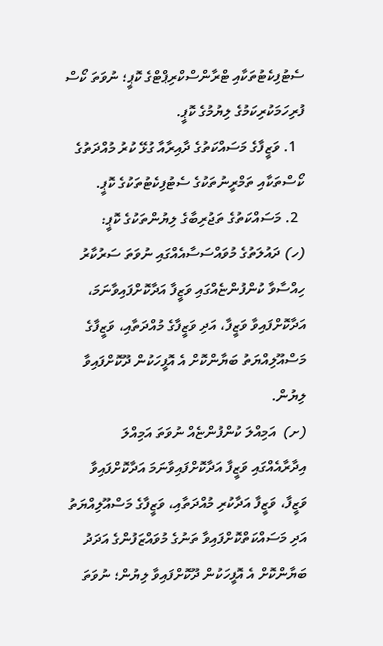ސެޓުފިކެޓުތަކާއި ޓްރާންސްކްރިޕްޓްގެ ކޮޕީ؛ ނުވަތަ ކޯސް ފުރިހަމަކުރިކަމުގެ ލިޔުމުގެ ކޮޕީ.
  1. ވަޒީފާގެ މަސައްކަތުގެ ދާއިރާއާ ގުޅޭ ކުރު މުއްދަތުގެ ކޯސްތަކާއި ތަމްރީނުތަކުގެ ސެޓުފިކެޓުތަކުގެ ކޮޕީ.
  2. މަސައްކަތުގެ ތަޖުރިބާގެ ލިޔުންތަކުގެ ކޮޕީ:
(ހ) ދައުލަތުގެ މުވައްސަސާއެއްގައި ނުވަތަ ސަރުކާރު ހިއްސާވާ ކުންފުންޏެއްގައި ވަޒީފާ އަދާކޮށްފައިވާނަމަ، އަދާކޮށްފައިވާ ވަޒީފާ، އަދި ވަޒީފާގެ މުއްދަތާއި، ވަޒީފާގެ މަސްއޫލިއްޔަތު ބަޔާންކޮށް އެ އޮފީހަކުން ދޫކޮށްފައިވާ ލިޔުން.
(ށ)  އަމިއްލަ ކުންފުންޏެއް ނުވަތަ އަމިއްލަ އިދާރާއެއްގައި ވަޒީފާ އަދާކޮށްފައިވާނަމަ އަދާކޮށްފައިވާ ވަޒީފާ، ވަޒީފާ އަދާކުރި މުއްދަތާއި، ވަޒީފާގެ މަސްއޫލިއްޔަތު އަދި މަސައްކަތްކޮށްފައިވާ ތަނުގެ މުވައްޒަފުންގެ އަދަދު ބަޔާންކޮށް އެ އޮފީހަކުން ދޫކޮށްފައިވާ ލިޔުން؛ ނުވަތަ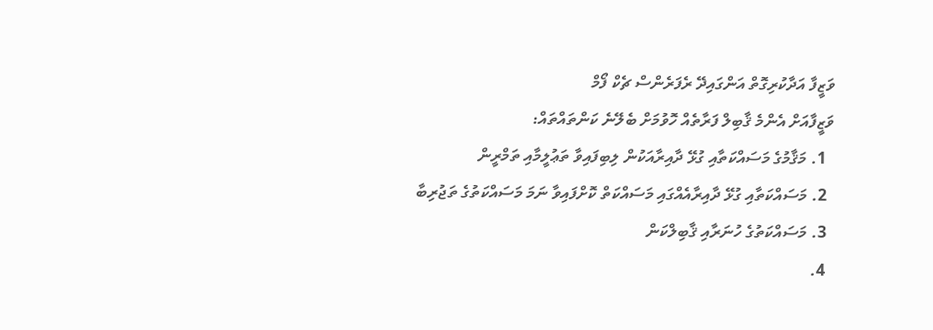ވަޒީފާ އަދާކުރިގޮތް އަންގައިދޭ ރެފަރެންސް ޗެކް ފޯމް
ވަޒީފާއަށް އެންމެ ޤާބިލް ފަރާތެއް ހޮވުމަށް ބެލޭނެ ކަންތައްތައް:
  1. މަޤާމުގެ މަސައްކަތާއި ގުޅޭ ދާއިރާއަކުން ލިބިފައިވާ ތަޢުލީމާއި ތަމްރީން
  2. މަސައްކަތާއި ގުޅޭ ދާއިރާއެއްގައި މަސައްކަތް ކޮށްފައިވާ ނަމަ މަސައްކަތުގެ ތަޖުރިބާ
  3. މަސައްކަތުގެ ހުނަރާއި ޤާބިލްކަން
  4.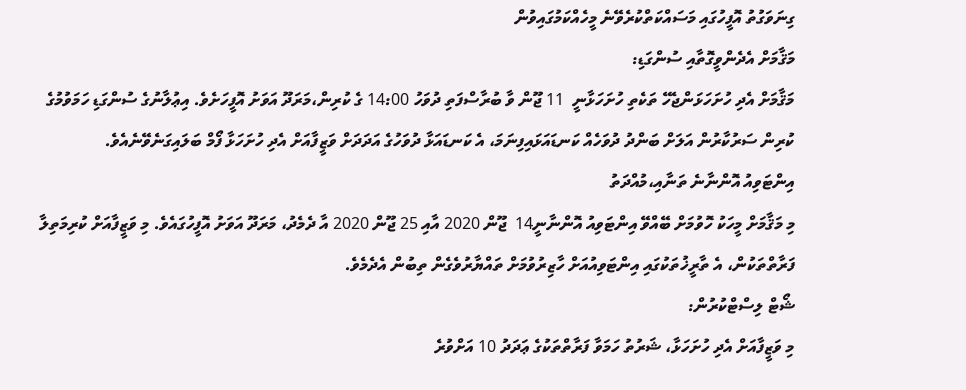ގިނަވަގުތު އޮފީހުގައި މަސައްކަތްކުރެވޭނެ މީހެއްކަމުގައިވުން
މަޤާމަށް އެދެންވީގޮތާއި ސުންގަޑި:
މަޤާމަށް އެދި ހުށަހަޅަންޖެހޭ ތަކެތި ހުށަހަޅާނީ  11 ޖޫން ވާ ބުރާސްފަތި ދުވަހު 14:00 ގެ ކުރިން،މަރަދޫ އަވަށު އޮފީހަށެވެ. އިޢުލާނުގެ ސުންގަޑި ހަމަވުމުގެ ކުރިން ސަރުކާރުން އަލަށް ބަންދު ދުވަހެއް ކަނޑައަޅައިފިނަމަ، އެ ކަނޑައަޅާ ދުވަހުގެ އަދަދަށް ވަޒީފާއަށް އެދި ހުށަހަޅާ ފޯމް ބަލައިގަނެވޭނެއެވެ.
އިންޓަވިއު އޮންނާނެ ތަނާއި،މުއްދަތު
މި މަޤާމަށް މީހަކު ހޮވުމަށް ބޭއްވޭ އިންޓަވިއު އޮންނާނީ14  ޖޫން 2020 އާއި 25 ޖޫން 2020 އާ ދެމެދު، މަރަދޫ އަވަށު އޮފީހުގައެވެ. މި ވަޒީފާއަށް ކުރިމަތިލާ ފަރާތްތަކުން، އެ ތާރީޚުތަކުގައި އިންޓަވިއުއަށް ހާޒިރުވުމަށް ތައްޔާރުވެގެން ތިބުން އެދެމެވެ.
ޝޯޓް ލިސްޓްކުރުން:
މި ވަޒީފާއަށް އެދި ހުށަހަޅާ، ޝަރުތު ހަމަވާ ފަރާތްތަކުގެ ޢަދަދު 10 އަށްވުރެ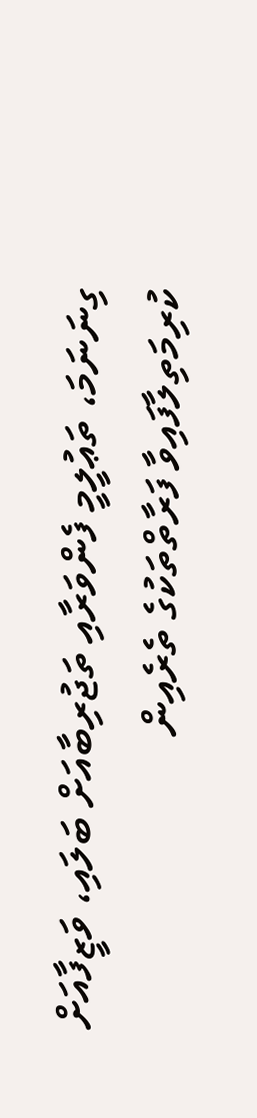ގިނަނަމަ، ތަޢުލީމީ ފެންވަރާއި ތަޖުރިބާއަށް ބަލައި، ވަޒީފާއަށް ކުރިމަތިލާފައިވާ ފަރާތްތަކުގެ ތެރެއިން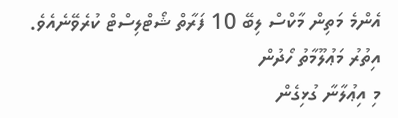އެންމެ މަތިން މާކްސް ލިބޭ 10 ފަރާތް ޝޯޓްލިސްޓް ކުރެވޭނެއެވެ.
އިތުރު މަޢުލޫމާތު ހޯދުން
މި އިޢުލާނާ ގުޅިގެން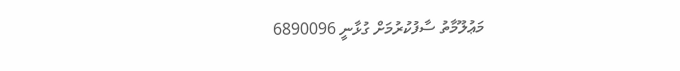މަޢުލޫމާތު ސާފުކުރުމަށް ގުޅާނީ 6890096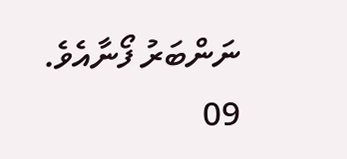ނަންބަރު ފޯނާއެވެ.
09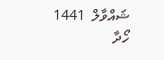ޝައްވާލް  1441
ހޯދާ